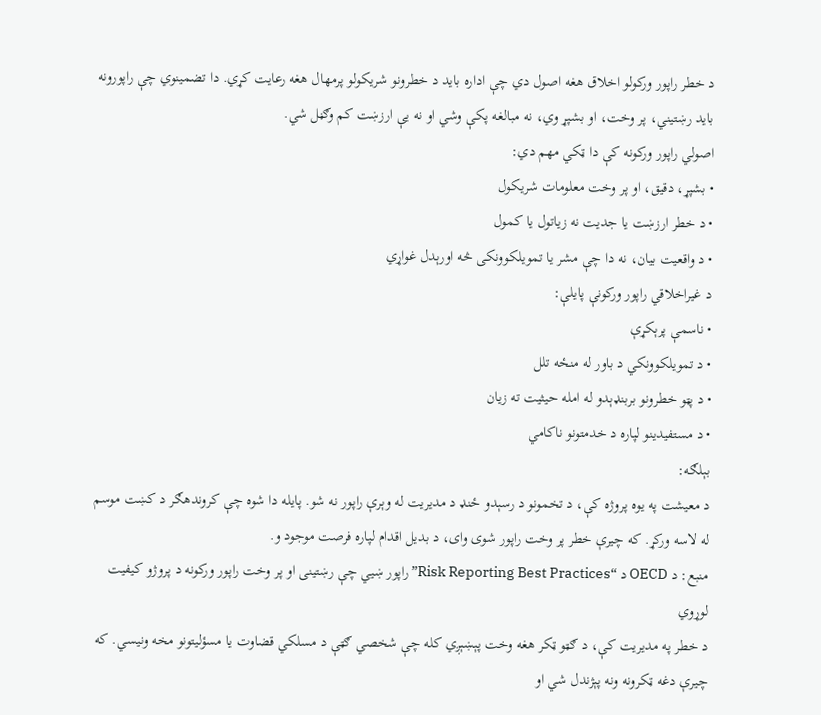د خطر راپور ورکولو اخلاق هغه اصول دي چې اداره باید د خطرونو شریکولو پرمهال هغه رعایت کړي. دا تضمینوي چې راپورونه باید رښتیني، پر وخت، او بشپړ وي، نه مبالغه پکې وشي او نه یې ارزښت کم وګڼل شي.
اصولي راپور ورکونه کې دا ټکي مهم دي:
• بشپړ، دقیق، او پر وخت معلومات شریکول
• د خطر ارزښت یا جديت نه زیاتول یا کمول
• د واقعیت بیان، نه دا چې مشر یا تمویلکوونکی څه اورېدل غواړي
د غیراخلاقي راپور ورکونې پایلې:
• ناسمې پرېکړې
• د تمویلکوونکي د باور له منځه تلل
• د پټو خطرونو بربنډېدو له امله حیثیت ته زیان
• د مستفیدینو لپاره د خدمتونو ناکامي
بېلګه:
د معیشت په یوه پروژه کې، د تخمونو د رسېدو ځنډ د مدیریت له وېرې راپور نه شو. پایله دا شوه چې کروندهګر د کښت موسم له لاسه ورکړ. که چیرې خطر پر وخت راپور شوی وای، د بدیل اقدام لپاره فرصت موجود و.
منبع: د OECD د “Risk Reporting Best Practices” راپور ښيي چې رښتینی او پر وخت راپور ورکونه د پروژو کیفیت لوړوي
د خطر په مدیریت کې، د ګټو ټکر هغه وخت پېښېږي کله چې شخصي ګټې د مسلکي قضاوت یا مسؤلیتونو مخه ونیسي. که چیرې دغه ټکرونه ونه پېژندل شي او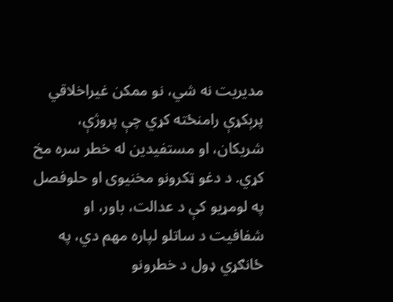مدیریت نه شي، نو ممکن غیراخلاقي پرېکړې رامنځته کړي چې پروژې، شریکان، او مستفیدین له خطر سره مخ کړي. د دغو ټکرونو مخنیوی او حلوفصل په لومړیو کې د عدالت، باور، او شفافیت د ساتلو لپاره مهم دي، په ځانګړي ډول د خطرونو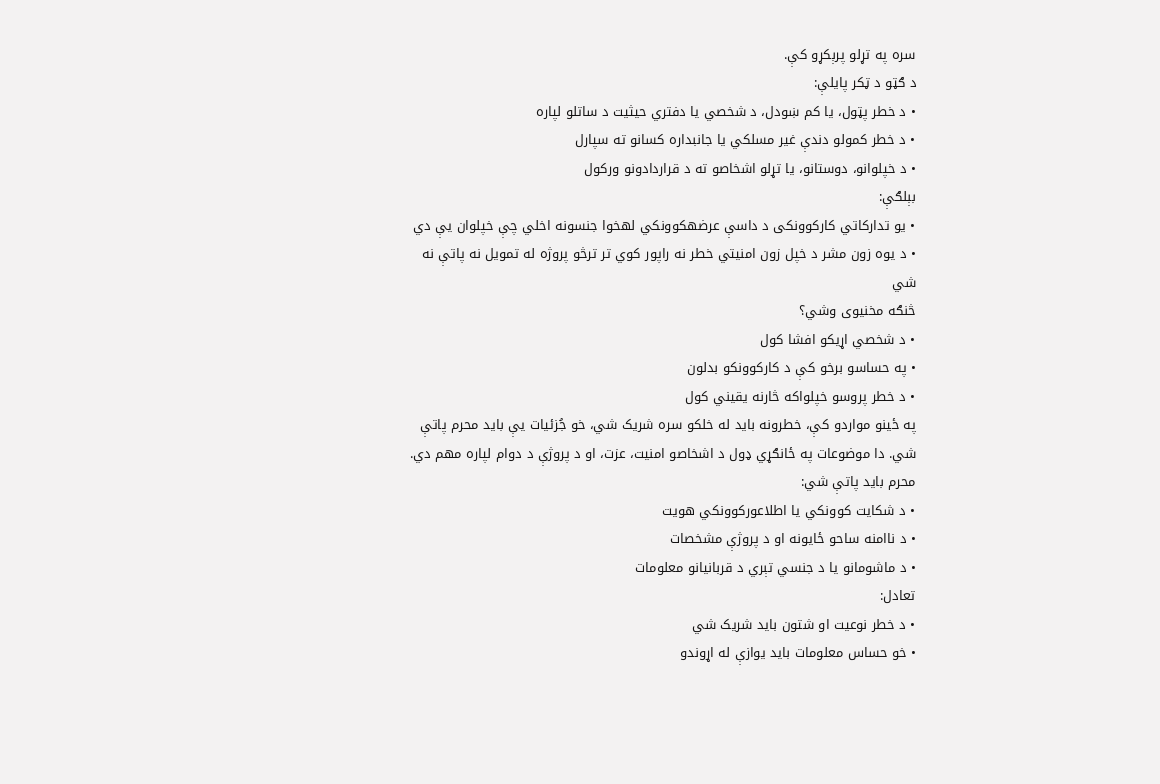سره په تړلو پرېکړو کې.
د ګټو د ټکر پایلې:
• د خطر پټول، یا کم ښودل، د شخصي یا دفتري حیثیت د ساتلو لپاره
• د خطر کمولو دندې غیر مسلکي یا جانبداره کسانو ته سپارل
• د خپلوانو، دوستانو، یا تړلو اشخاصو ته د قراردادونو ورکول
بېلګې:
• یو تدارکاتي کارکوونکی د داسې عرضهکوونکي لهخوا جنسونه اخلي چې خپلوان یې دي
• د یوه زون مشر د خپل زون امنیتي خطر نه راپور کوي تر ترڅو پروژه له تمویل نه پاتې نه شي
څنګه مخنیوی وشي؟
• د شخصي اړیکو افشا کول
• په حساسو برخو کې د کارکوونکو بدلون
• د خطر پروسو خپلواکه څارنه یقیني کول
په ځینو مواردو کې، خطرونه باید له خلکو سره شریک شي، خو جُزئیات یې باید محرم پاتې شي. دا موضوعات په ځانګړي ډول د اشخاصو امنیت، عزت، او د پروژې د دوام لپاره مهم دي.
محرم باید پاتې شي:
• د شکایت کوونکي یا اطلاعورکوونکي هویت
• د ناامنه ساحو ځایونه او د پروژې مشخصات
• د ماشومانو یا د جنسي تېري د قربانیانو معلومات
تعادل:
• د خطر نوعیت او شتون باید شریک شي
• خو حساس معلومات باید یوازې له اړوندو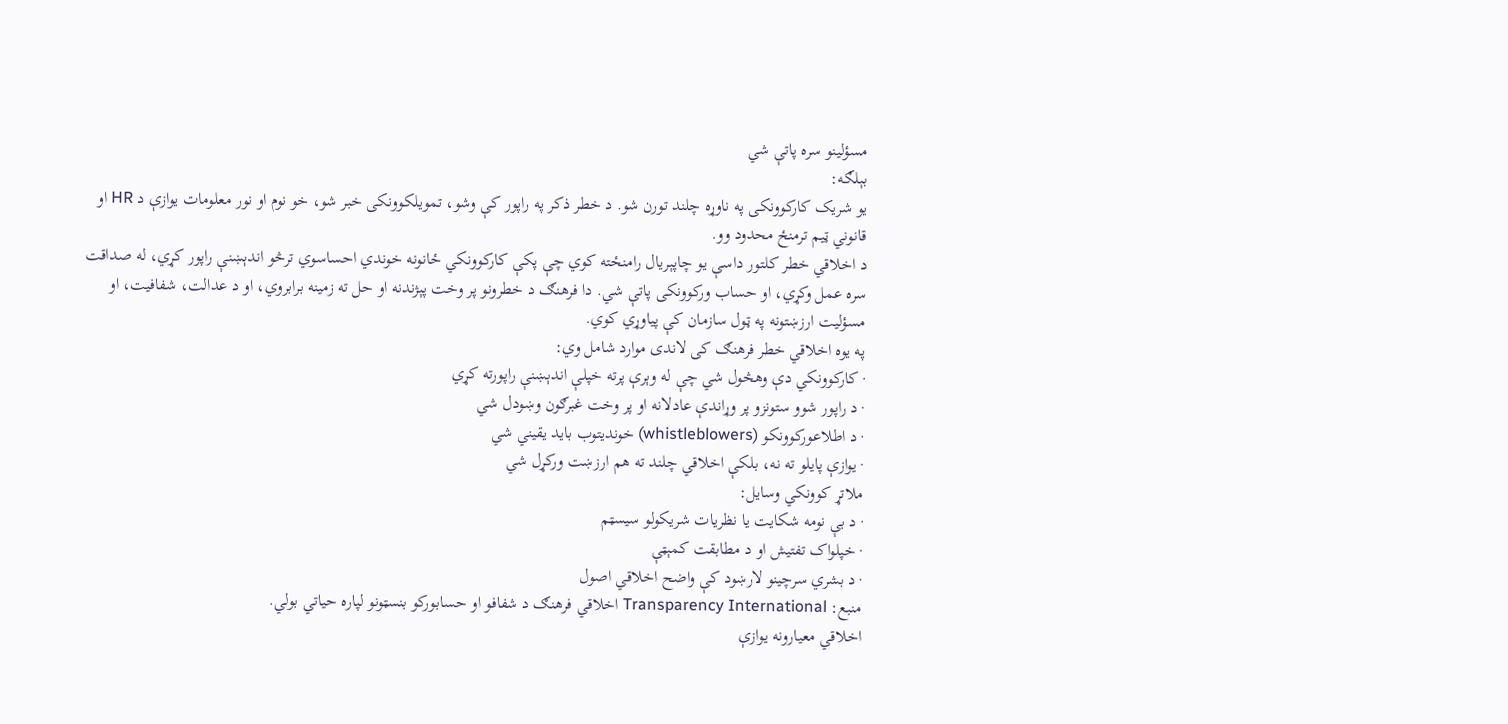مسؤلینو سره پاتې شي
بېلګه:
یو شریک کارکوونکی په ناوړه چلند تورن شو. د خطر ذکر په راپور کې وشو، تمویلکوونکی خبر شو، خو نوم او نور معلومات یوازې د HR او قانوني ټیم ترمنځ محدود وو.
د اخلاقي خطر کلتور داسې یو چاپېریال رامنځته کوي چې پکې کارکوونکي ځانونه خوندي احساسوي ترڅو اندېښنې راپور کړي، له صداقت سره عمل وکړي، او حساب ورکوونکی پاتې شي. دا فرهنګ د خطرونو پر وخت پېژندنه او حل ته زمینه برابروي، او د عدالت، شفافیت، او مسؤلیت ارزښتونه په ټول سازمان کې پیاوړي کوي.
په یوه اخلاقي خطر فرهنګ کی لاندی موارد شامل وي:
· کارکوونکي دې وهڅول شي چې له وېرې پرته خپلې اندېښنې راپورته کړي
· د راپور شوو ستونزو پر وړاندې عادلانه او پر وخت غبرګون وښودل شي
· د اطلاعورکوونکو (whistleblowers) خوندیتوب باید یقیني شي
· یوازې پایلو ته نه، بلکې اخلاقي چلند ته هم ارزښت ورکړل شي
ملاتړ کوونکي وسایل:
· د بې نومه شکایت یا نظریات شریکولو سیسټم
· خپلواک تفتیش او د مطابقت کمېټې
· د بشري سرچینو لارښود کې واضح اخلاقي اصول
منبع: Transparency International اخلاقي فرهنګ د شفافو او حسابورکو بنسټونو لپاره حیاتي بولي.
اخلاقي معیارونه یوازې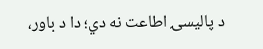د پالیسۍ اطاعت نه دي؛ دا د باور،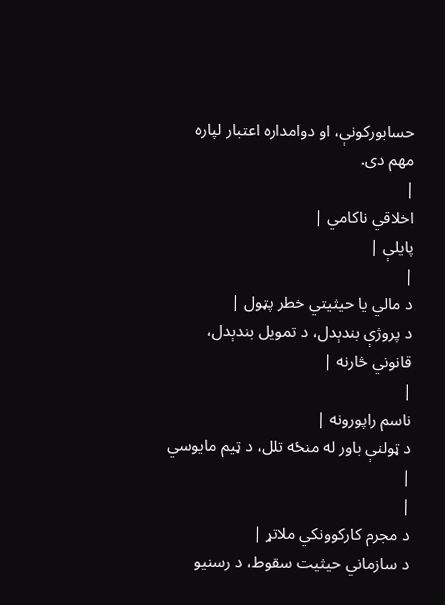حسابورکونې، او دوامداره اعتبار لپاره مهم دی.
|
اخلاقي ناکامي |
پایلې |
|
د مالي یا حیثیتي خطر پټول |
د پروژې بندېدل، د تمویل بندېدل، قانوني څارنه |
|
ناسم راپورونه |
د ټولنې باور له منځه تلل، د ټیم مایوسي |
|
د مجرم کارکوونکي ملاتړ |
د سازماني حیثیت سقوط، د رسنیو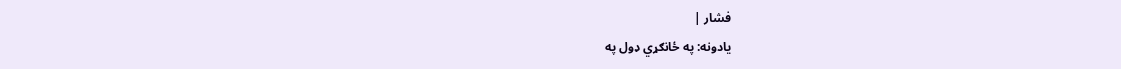فشار |
یادونه: په ځانګړي ډول په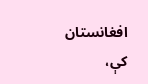افغانستان کې،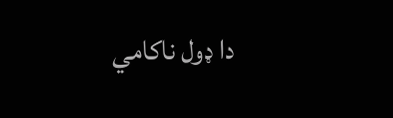دا ډول ناکامي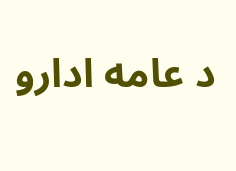د عامه ادارو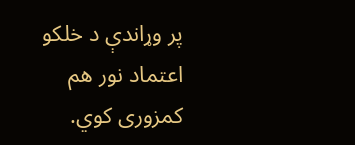پر وړاندې د خلکو اعتماد نور هم کمزوری کوي.